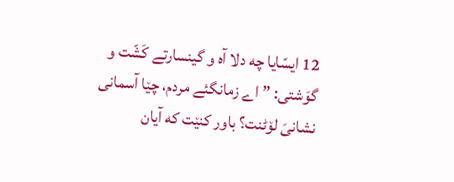12 ایسّایا چه دلا آه و گینسارتے کَشّت و گوَشتی: ”اے زمانگئے مردم، چێا آسمانی نشانیَ لۆٹنت؟ باور کنێت که آیان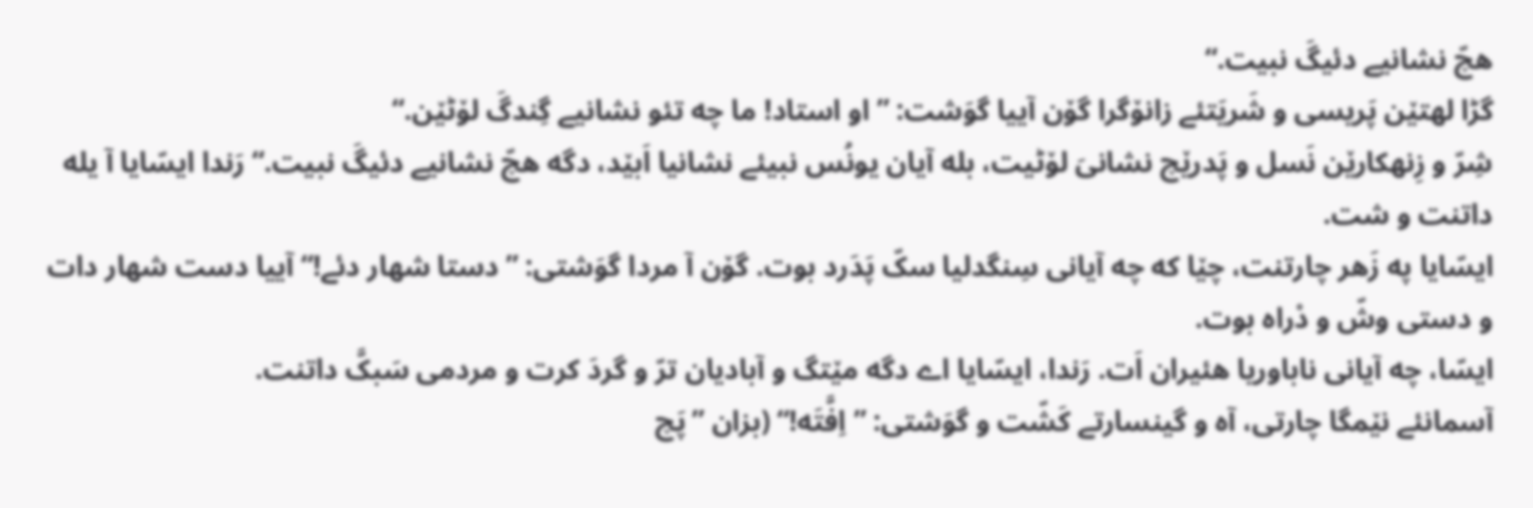هچّ نشانیے دئیگَ نبیت.“
گڑا لهتێن پَریسی و شَریَتئے زانۆگرا گۆن آییا گوَشت: ”او استاد! ما چه تئو نشانیے گِندگَ لۆٹێن.“
شِرّ و زِنهکارێن نَسل و پَدرێچ نشانیَ لۆٹیت، بله آیان یونُس نبیئے نشانیا اَبێد، دگه هچّ نشانیے دئیگَ نبیت.“ رَندا ایسّایا آ یله داتنت و شت.
ایسّایا په زَهر چارتنت، چێا که چه آیانی سِنگدلیا سکّ پَدَرد بوت. گۆن آ مردا گوَشتی: ”دستا شهار دئے!“ آییا دست شهار دات و دستی وشّ و دْراه بوت.
ایسّا، چه آیانی ناباوریا هئیران اَت. رَندا، ایسّایا اے دگه مێتگ و آبادیان ترّ و گردَ کرت و مردمی سَبکَّ داتنت.
آسمانئے نێمگا چارتی، آه و گینسارتے کَشّت و گوَشتی: ”اِفَّتَه!“ (بزان ”پَچ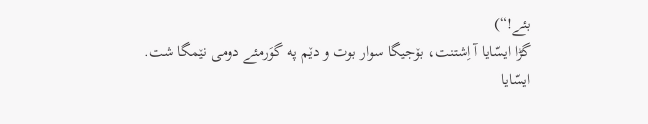بئے!“)
گڑا ایسّایا آ اِشتنت، بۆجیگا سوار بوت و دێم په گوَرمئے دومی نێمگا شت.
ایسّایا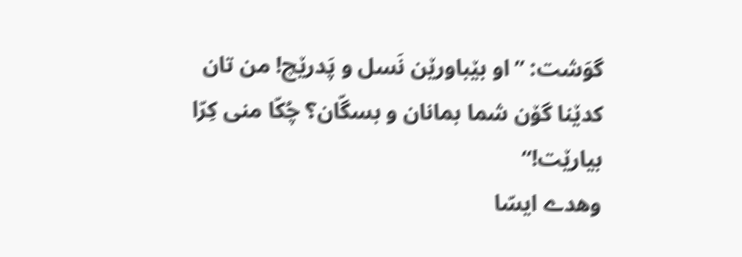گوَشت: ”او بێباورێن نَسل و پَدرێچ! من تان کدێنا گۆن شما بمانان و بسگّان؟ چُکّا منی کِرّا بیارێت!“
وهدے ایسّا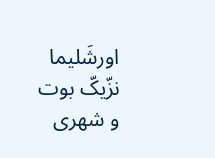اورشَلیما نزّیکّ بوت و شهری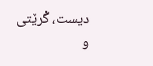دیست، گْرێتی و